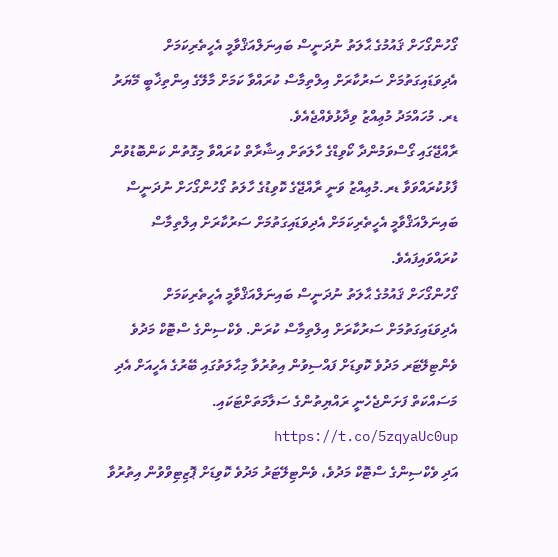ގޯހުންގޯހަށް ޤައުމުގެ ޙާލަތު ނުދަނީސް ބައިނަލްއަޤްވާމީ އެހީތެރިކަމަށް އެދިވަޑައިގަތުމަށް ސަރުކާރަށް އިލްތިމާސް ކުރައްވާ ކަމަށް މާލޭގެ އިންތިޚާބީ މޭޔަރު
ޑރ. މުހައްމަދު މުޢިއްޒު ވިދާޅުވެއްޖެއެވެ.
ރާއްޖޭގައި ގޯސްވަމުންދާ ކޯވިޑްގެ ހާލަތަށް އިޝާރާތް ކުރައްވާ މިގޮތުން ކަންބޮޑުވުން ފާޅުކުރައްވަވާ ޑރ.މުޢިއްޒު ވަނީ ރާއްޖޭގެ ކޮވިޑުގެ ހާލަތު ގޯހުންގޯހަށް ނުދަނީސް ބައިނަލްއަޤްވާމީ އެހީތެރިކަމަށް އެދިވަޑައިގަތުމަށް ސަރުކާރަށް އިލްތިމާސް ކުރައްވައިފައެވެ.
ގޯހުންގޯހަށް ޤައުމުގެ ޙާލަތު ނުދަނީސް ބައިނަލްއަޤްވާމީ އެހީތެރިކަމަށް އެދިވަޑައިގަތުމަށް ސަރުކާރަށް އިލްތިމާސް ކުރަން. ވެކްސިންގެ ސްޓޮކް މަދުވެ ވެންޓިލޭޓަރ މަދުވެ ކޮވިޑަށް ފައްސިވުން އިތުރުވާ މިޙާލަތުގައި ބޭރުގެ އެހީއަށް އެދި މަސައްކަތް ފަށަންޖެހެނީ ރައްޔިތުންގެ ސަލާމަތަށްޓަކައި. https://t.co/5zqyaUc0up
އަދި ވެކްސިންގެ ސްޓޮކް މަދުވެ، ވެންޓިލޭޓަރު މަދުވެ ކޮވިޑަށް ޕޮޒިޓިވްވުން އިތުރުވާ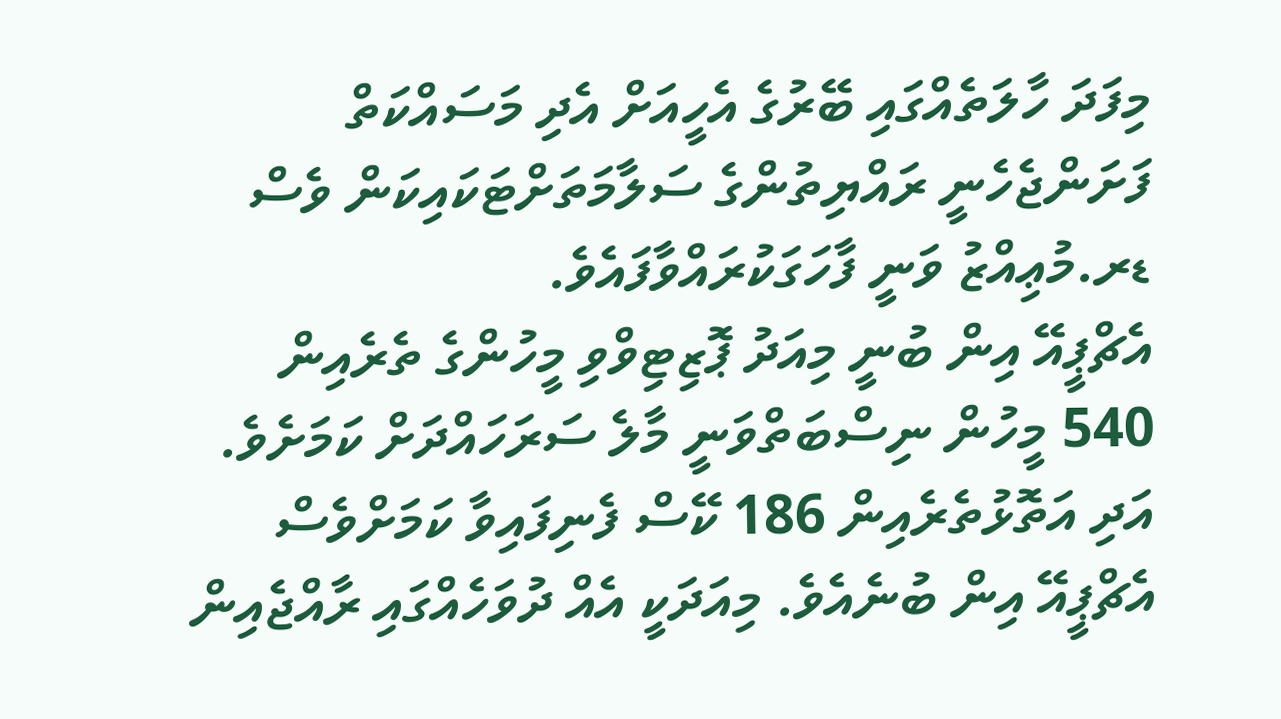މިފަދަ ހާލަތެއްގައި ބޭރުގެ އެހީއަށް އެދި މަސައްކަތް ފަށަންޖެހެނީ ރައްޔިތުންގެ ސަލާމަތަށްޓަކައިކަން ވެސް ޑރ.މުޢިއްޒު ވަނީ ފާހަގަކުރައްވާފައެވެ.
އެޗްޕީއޭ އިން ބުނީ މިއަދު ޕޮޒިޓިވްވި މީހުންގެ ތެރެއިން 540 މީހުން ނިސްބަތްވަނީ މާލެ ސަރަހައްދަށް ކަމަށެވެ. އަދި އަތޮޅުތެރެއިން 186 ކޭސް ފެނިފައިވާ ކަމަށްވެސް އެޗްޕީއޭ އިން ބުނެއެވެ. މިއަދަކީ އެއް ދުވަހެއްގައި ރާއްޖެއިން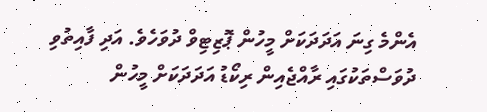އެންމެ ގިނަ އަދަދަކަށް މީހުން ޕޮޒިޓިވް ދުވަހެވެ. އަދި ފާއިތުވި ދުވަސްތަކުގައި ރާއްޖެއިން ރިކޯޑު އަދަދަކަށް މީހުން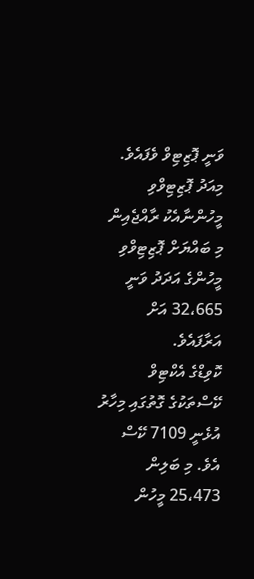ވަނީ ޕޮޒިޓިވް ވެފައެވެ.
މިއަދު ޕޮޒިޓިވްވި މީހުންނާއެކު ރާއްޖެއިން މި ބައްޔަށް ޕޮޒިޓިވްވި މީހުންގެ އަދަދު ވަނީ 32،665 އަށް އަރާފައެވެ.
ކޮވިޑްގެ އެކްޓިވް ކޭސްތަކުގެ ގޮތުގައި މިހާރު އުޅެނީ 7109 ކޭސް އެވެ. މި ބަލިން 25،473 މީހުން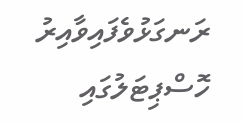ރަނގަޅުވެފައިވާއިރު ހޮސްޕިޓަލުގައި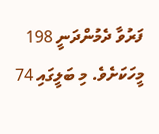ފަރުވާ ދެމުންދަނީ 198 މީހަކަށެވެ. މި ބަލީގައި 74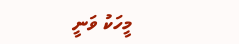މީހަކު ވަނީ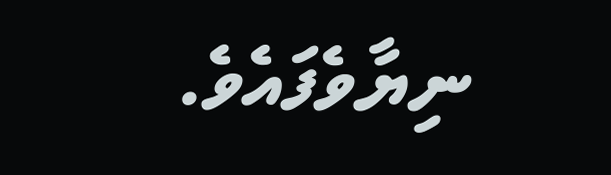ނިޔާވެފައެވެ.